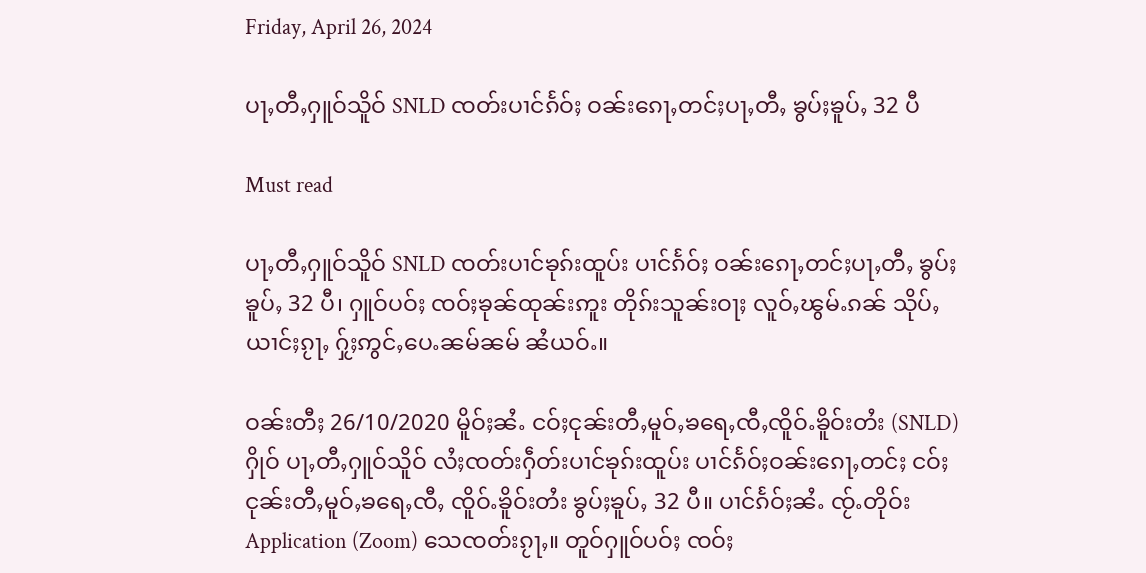Friday, April 26, 2024

ပႃႇတီႇႁူဝ်သိူဝ် SNLD ၸတ်းပၢင်ၵႅဝ်ႈ ဝၼ်းၵေႃႇတင်ႈပႃႇတီႇ ၶွပ်ႈၶူပ်ႇ 32 ပီ

Must read

ပႃႇတီႇႁူဝ်သိူဝ် SNLD ၸတ်းပၢင်ၶုၵ်းထူပ်း ပၢင်ၵႅဝ်ႈ ဝၼ်းၵေႃႇတင်ႈပႃႇတီႇ ၶွပ်ႈၶူပ်ႇ 32 ပီ၊ ႁူဝ်ပဝ်ႈ ၸဝ်ႈၶုၼ်ထုၼ်းဢူး တိုၵ်းသူၼ်းဝႃႈ လူဝ်ႇၽွမ်ႉၵၼ် သိုပ်ႇယၢင်ႈၵႂႃႇ ႁႂ်ႈဢွင်ႇပေႉၼမ်ၼမ် ၼႆယဝ်ႉ။

ဝၼ်းတီႈ 26/10/2020 မိူဝ်ႈၼႆႉ ငဝ်ႈငုၼ်းတီႇမူဝ်ႇၶရေႇၸီႇၸိူဝ်ႉၶိူဝ်းတႆး (SNLD) ႁိုဝ် ပႃႇတီႇႁူဝ်သိူဝ် လႆႈၸတ်းႁဵတ်းပၢင်ၶုၵ်းထူပ်း ပၢင်ၵႅဝ်ႈဝၼ်းၵေႃႇတင်ႈ ငဝ်ႈငုၼ်းတီႇမူဝ်ႇၶရေႇၸီႇ ၸိူဝ်ႉၶိူဝ်းတႆး ၶွပ်ႈၶူပ်ႇ 32 ပီ။ ပၢင်ၵႅဝ်ႈၼႆႉ ၸႂ်ႉတိုဝ်း Application (Zoom) သေၸတ်းၵႂႃႇ။ တူဝ်ႁူဝ်ပဝ်ႈ ၸဝ်ႈ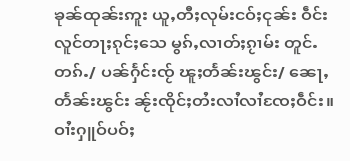ၶုၼ်ထုၼ်းဢူး ယူႇတီႈလုမ်းငဝ်ႈငုၼ်း ဝဵင်းလူင်တႃႈၵုင်ႈသေ မွၵ်ႇလၢတ်ႈၵႂၢမ်း တူင်ႉတၵ်ႉ/ ပၼ်ႁႅင်းၸႂ် ၽူႈတႅၼ်းၽွင်း/ ၼေႃႇတႅၼ်းၽွင်း ၼႂ်းၸိုင်ႈတႆးလၢႆလၢႆၸႄႈဝဵင်း။ ဝၢႆးႁူဝ်ပဝ်ႈ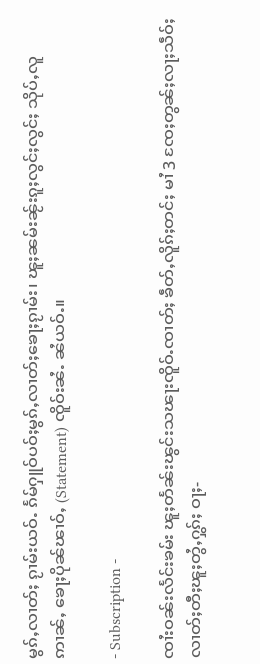မွၵ်ႇလၢတ်ႈ ၵႂၢမ်းယဝ်ႉ ၵႅမ်ႁူဝ်ပဝ်ႈမွၵ်ႇလၢတ်ႈၶေႃႈၵႂၢမ်း၊ ၽူႈၼမ်းၼႂ်းၵူႈလွင်ႈလွင်ႈ သိုပ်ႇလူဢၢၼ်ႇ ၶေႃႈပိုၼ်ၽၢဝ်ႇ (Statement) ၸိူဝ်းၼႆႉ ၼႆယဝ်ႉ။

- Subscription -

ၸၢႆးဝၼ်းလႅင်းၶမ်း ၽူႈတႅၼ်းၽွင်းသၽႃးၸိူဝ်ႉၸၢတ်ႈ ၶဵတ်ႇလိူၵ်ႈတင်ႈ မၢႆ 3 ၸႄႈတွၼ်ႈလႃႈသဵဝ်ႈ လၢတ်ႈတီႈၽူႈတွႆႇႁွၵ်ႈ ဝႃႈ-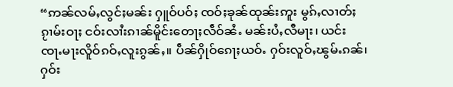“ဢၼ်လမ်ႇလွင်ႈမၼ်း ႁူဝ်ပဝ်ႈ ၸဝ်ႈၶုၼ်ထုၼ်းဢူး မွၵ်ႇလၢတ်ႈၵႂၢမ်းဝႃႈ ငဝ်းလၢႆးၵၢၼ်မိူင်းတေႃႈလဵဝ်ၼႆႉ မၼ်းပႆႇလီမႃး၊ ယင်းၸႃႉမႃးလိူဝ်ၵဝ်ႇလူးၵွၼ်ႇ။ ပဵၼ်ႁိုဝ်ၵေႃႈယဝ်ႉ ႁဝ်းလူဝ်ႇၽွမ်ႉၵၼ်၊ ႁဝ်း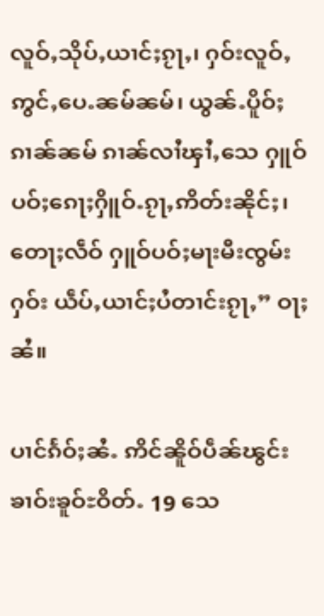လူဝ်ႇသိုပ်ႇယၢင်ႈၵႂႃႇ၊ ႁဝ်းလူဝ်ႇဢွင်ႇပေႉၼမ်ၼမ်၊ ယွၼ်ႉပိူဝ်ႈၵၢၼ်ၼမ် ၵၢၼ်လၢႆၾၢႆႇသေ ႁူဝ်ပဝ်ႈၵေႃႈႁိူဝ်ႉၵႂႃႇဢိတ်းၼိုင်ႈ၊ တေႃႈလဵဝ် ႁူဝ်ပဝ်ႈမႃးမီးၸွမ်းႁဝ်း ယဵပ်ႇယၢင်ႈပႆတၢင်းၵႂႃႇ” ဝႃႈၼႆ။

ပၢင်ၵႅဝ်ႈၼႆႉ ဢိင်ၼိူဝ်ပဵၼ်ၽွင်းၶၢဝ်းၶူဝ်ႊဝိတ်ႉ 19 သေ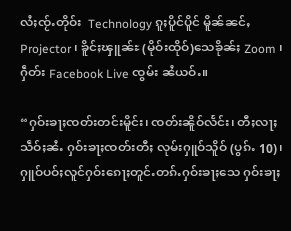လႆႈၸႂ်ႉတိုဝ်း  Technology ၵူႈပိူင်ပိူင် မိူၼ်ၼင်ႇ Projector ၊ ၶိူင်ႈၾူၼ်ႊ (မိုဝ်းထိုဝ်)သေၶိုၼ်ႈ Zoom ၊ ႁဵတ်း Facebook Live ၸွမ်း ၼႆယဝ်ႉ။

“ႁဝ်းၶႃႈၸတ်းတင်းမိူင်း၊ ၸတ်းၼိူဝ်လႅင်း၊ တီႈလႃႈသဵဝ်ႈၼႆႉ ႁဝ်းၶႃႈၸတ်းတီႈ လုမ်းႁူဝ်သိူဝ် (ပွၵ်ႉ 10)၊ ႁူဝ်ပဝ်ႈလူင်ႁဝ်းၵေႃႈတူင်ႉတၵ်ႉႁဝ်းၶႃႈသေ ႁဝ်းၶႃႈ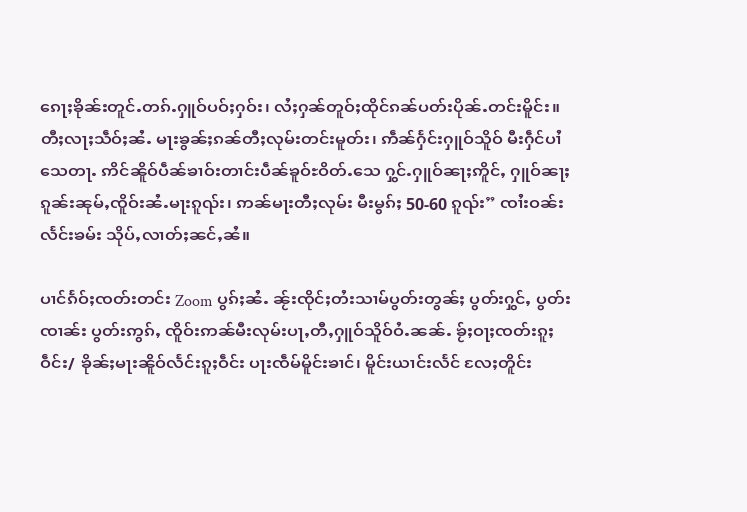ၵေႃႈၶိုၼ်းတူင်ႉတၵ်ႉႁူဝ်ပဝ်ႈႁဝ်း၊ လႆႈႁၼ်တူဝ်ႈထိုင်ၵၼ်ပတ်းပိုၼ်ႉတင်းမိူင်း။ တီႈလႃႈသဵဝ်ႈၼႆႉ မႃးၶွၼ်ႈၵၼ်တီႈလုမ်းတင်းမူတ်း၊ ဢဵၼ်ႁႅင်းႁူဝ်သိူဝ် မီးႁဵင်ပၢႆသေတႃႉ ဢိင်ၼိူဝ်ပဵၼ်ၶၢဝ်းတၢင်းပဵၼ်ၶူဝ်ႊဝိတ်ႉသေ ႁွင်ႉႁူဝ်ၼႃႈဢိူင်ႇ ႁူဝ်ၼႃႈၵူၼ်းၼုမ်ႇၸိူဝ်းၼႆႉမႃးၵူၺ်း၊ ဢၼ်မႃးတီႈလုမ်း မီးမွၵ်ႈ 50-60 ၵူၺ်း” ၸၢႆးဝၼ်းလႅင်းၶမ်း သိုပ်ႇလၢတ်ႈၼင်ႇၼႆ။

ပၢင်ၵႅဝ်ႈၸတ်းတင်း Zoom ပွၵ်ႈၼႆႉ ၼႂ်းၸိုင်ႈတႆးသၢမ်ပွတ်းတွၼ်ႈ ပွတ်းႁွင်ႇ ပွတ်းၸၢၼ်း ပွတ်းဢွၵ်ႇ ၸိူဝ်းဢၼ်မီးလုမ်းပႃႇတီႇႁူဝ်သိူဝ်ဝႆႉၼၼ်ႉ ၶႂ်ႈဝႃႈၸတ်းၵူႈဝဵင်း/ ၶိုၼ်ႈမႃးၼိူဝ်လႅင်းၵူႈဝဵင်း ပႃးၸဵမ်မိူင်းၶၢင်၊ မိူင်းယၢင်းလႅင် လႄႈတိူင်း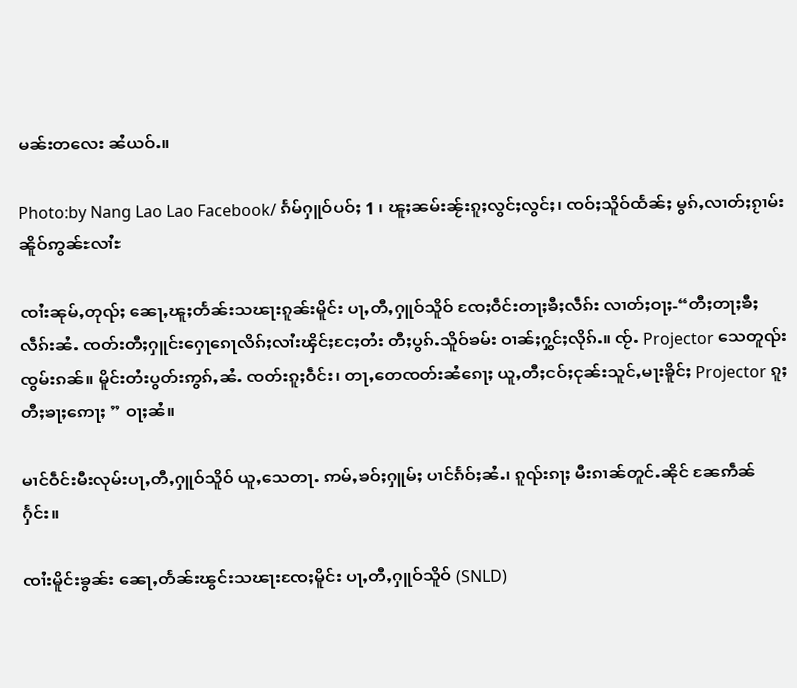မၼ်းတလေး ၼႆယဝ်ႉ။

Photo:by Nang Lao Lao Facebook/ ၵႅမ်ႁူဝ်ပဝ်ႈ 1 ၊ ၽူႈၼမ်းၼႂ်းၵူႈလွင်ႈလွင်ႈ၊ ၸဝ်ႈသိူဝ်ထႅၼ်ႈ မွၵ်ႇလၢတ်ႈၵႂၢမ်း ၼိူဝ်ဢွၼ်ႊလၢႆႊ

ၸၢႆးၼုမ်ႇတုၺ်ႈ ၼေႃႇၽူႈတႅၼ်းသၽႃးၵူၼ်းမိူင်း ပႃႇတီႇႁူဝ်သိူဝ် ၸႄႈဝဵင်းတႃႈၶီႈလဵၵ်း လၢတ်ႈဝႃႈ-“တီႈတႃႈၶီႈလဵၵ်းၼႆႉ ၸတ်းတီႈႁူင်းႁေႃၵေႃလိၵ်ႈလၢႆးၾိင်ႈငႄႈတႆး တီႈပွၵ်ႉသိူဝ်ၶမ်း ဝၢၼ်ႈႁွင်ႈလိုၵ်ႉ။ ၸႂ်ႉ Projector သေတူၺ်းၸွမ်းၵၼ်။ မိူင်းတႆးပွတ်းဢွၵ်ႇၼႆႉ ၸတ်းၵူႈဝဵင်း၊ တႃႇတေၸတ်းၼႆၵေႃႈ ယူႇတီႈငဝ်ႈငုၼ်းသူင်ႇမႃးၶိူင်ႈ Projector ၵူႈတီႈၶႃႈဢေႃႈ ” ဝႃႈၼႆ။

မၢင်ဝဵင်းမီးလုမ်းပႃႇတီႇႁူဝ်သိူဝ် ယူႇသေတႃႉ ဢမ်ႇၶဝ်ႈႁူမ်ႈ ပၢင်ၵႅဝ်ႈၼႆႉ၊ ၵူၺ်းၵႃႈ မီးၵၢၼ်တူင်ႉၼိုင် ၼႄဢဵၼ်ႁႅင်း။

ၸၢႆးမိူင်းၶွၼ်း ၼေႃႇတႅၼ်းၽွင်းသၽႃးၸႄႈမိူင်း ပႃႇတီႇႁူဝ်သိူဝ် (SNLD)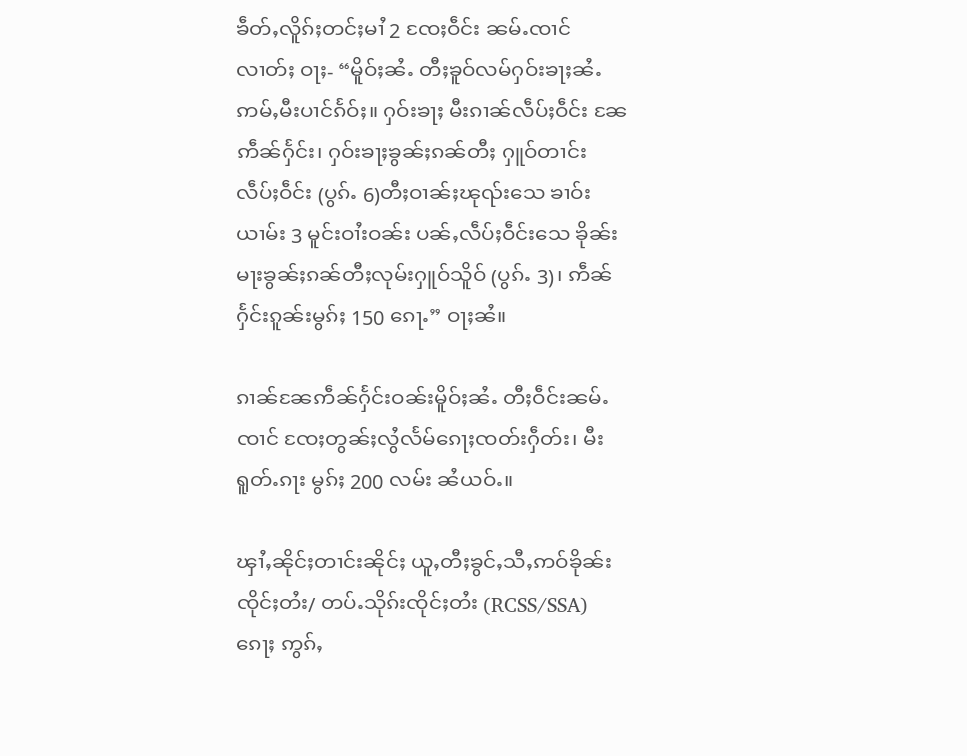ၶဵတ်ႇလိူၵ်ႈတင်ႈမၢႆ 2 ၸႄႈဝဵင်း ၼမ်ႉၸၢင် လၢတ်ႈ ဝႃႈ- “မိူဝ်ႈၼႆႉ တီႈၶူဝ်လမ်ႁဝ်းၶႃႈၼႆႉ ဢမ်ႇမီးပၢင်ၵႅဝ်ႈ။ ႁဝ်းၶႃႈ မီးၵၢၼ်လဵပ်ႈဝဵင်း ၼႄဢဵၼ်ႁႅင်း၊ ႁဝ်းၶႃႈၶွၼ်ႈၵၼ်တီႈ ႁူဝ်တၢင်းလဵပ်ႈဝဵင်း (ပွၵ်ႉ 6)တီႈဝၢၼ်ႈၽုၺ်းသေ ၶၢဝ်းယၢမ်း 3 မူင်းဝၢႆးဝၼ်း ပၼ်ႇလဵပ်ႈဝဵင်းသေ ၶိုၼ်းမႃးၶွၼ်ႈၵၼ်တီႈလုမ်းႁူဝ်သိူဝ် (ပွၵ်ႉ 3)၊ ဢဵၼ်ႁႅင်းၵူၼ်းမွၵ်ႈ 150 ၵေႃႉ” ဝႃႈၼႆ။

ၵၢၼ်ၼႄဢဵၼ်ႁႅင်းဝၼ်းမိူဝ်ႈၼႆႉ တီႈဝဵင်းၼမ်ႉၸၢင် ၸႄႈတွၼ်ႈလွႆလႅမ်ၵေႃႈၸတ်းႁဵတ်း၊ မီးရူတ်ႉၵႃး မွၵ်ႈ 200 လမ်း ၼႆယဝ်ႉ။

ၾၢႆႇၼိုင်ႈတၢင်းၼိုင်ႈ ယူႇတီႈၶွင်ႇသီႇဢဝ်ၶိုၼ်းၸိုင်ႈတႆး/ တပ်ႉသိုၵ်းၸိုင်ႈတႆး (RCSS/SSA) ၵေႃႈ ဢွၵ်ႇ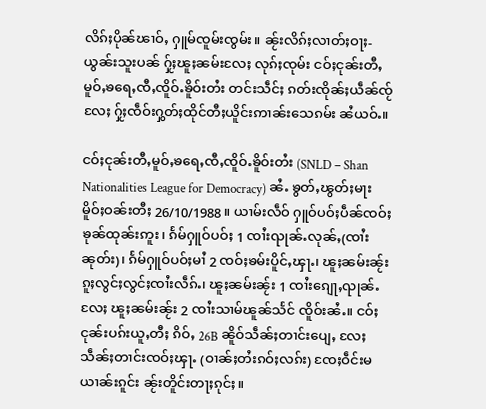လိၵ်ႈပိုၼ်ၽၢဝ်ႇ ႁူမ်ၸူမ်းၸွမ်း။ ၼႂ်းလိၵ်ႈလၢတ်ႈဝႃႈ- ယွၼ်းသူးပၼ် ႁႂ်ႈၽူႈၼမ်းလႄႈ လုၵ်ႈၸုမ်း ငဝ်ႈငုၼ်းတီႇမူဝ်ႇၶရေႇၸီႇၸိူဝ်ႉၶိူဝ်းတႆး တင်းသဵင်ႈ ၵတ်းၸိုၼ်ႈယဵၼ်ၸႂ်လႄႈ ႁႂ်ႈၸဵဝ်းႁွတ်ႈထိုင်တီႈယိူင်းဢၢၼ်းသေၵမ်း ၼႆယဝ်ႉ။

ငဝ်ႈငုၼ်းတီႇမူဝ်ႇၶရေႇၸီႇၸိူဝ်ႉၶိူဝ်းတႆး (SNLD – Shan Nationalities League for Democracy) ၼႆႉ ၶွတ်ႇၽွတ်ႈမႃးမိူဝ်ႈဝၼ်းတီႈ 26/10/1988 ။ ယၢမ်းလဵဝ် ႁူဝ်ပဝ်ႈပဵၼ်ၸဝ်ႈၶုၼ်ထုၼ်းဢူး၊ ၵႅမ်ႁူဝ်ပဝ်ႈ 1 ၸၢႆးၺုၼ်ႉလုၼ်ႇ(ၸၢႆးၼုတ်း)၊ ၵႅမ်ႁူဝ်ပဝ်ႈမၢႆ 2 ၸဝ်ႈၶမ်းပိူင်ႇၾႃႉ၊ ၽူႈၼမ်းၼႂ်းၵူႈလွင်ႈလွင်ႈၸၢႆးလဵၵ်ႉ၊ ၽူႈၼမ်းၼႂ်း 1 ၸၢႆးၵျေႃႇၺုၼ်ႉလႄႈ ၽူႈၼမ်းၼႂ်း 2 ၸၢႆးသၢမ်ၽူၼ်သႅင် ၸိူဝ်းၼႆႉ။ ငဝ်ႈငုၼ်းပၵ်းယူႇတီႈ ၵိဝ်ႇ 26B ၼိူဝ်သဵၼ်ႈတၢင်းပျေႇ လႄႈ သဵၼ်ႈတၢင်းၸဝ်ႈၾႃႉ (ဝၢၼ်ႈတႆးၵဝ်ႈလၵ်း) ၸႄႈဝဵင်းမယၢၼ်းၵူင်း ၼႂ်းတိူင်းတႃႈၵုင်ႈ။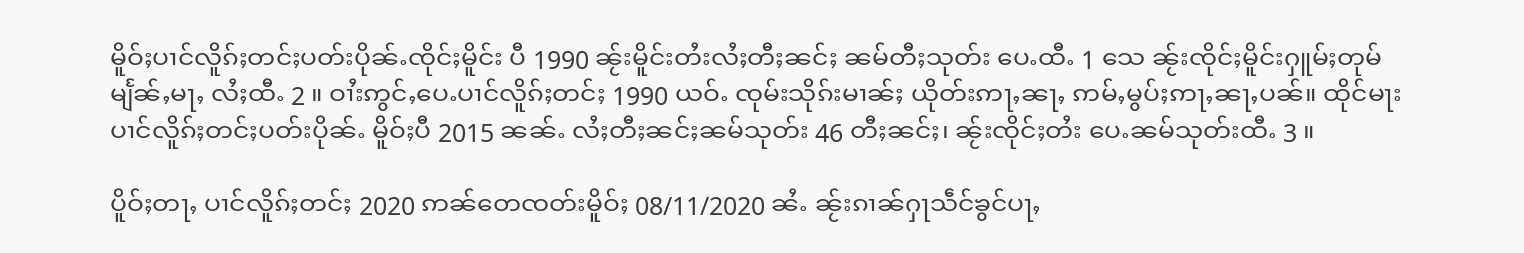မိူဝ်ႈပၢင်လိူၵ်ႈတင်ႈပတ်းပိုၼ်ႉၸိုင်ႈမိူင်း ပီ 1990 ၼႂ်းမိူင်းတႆးလႆႈတီႈၼင်ႈ ၼမ်တီႈသုတ်း ပေႉထီႉ 1 သေ ၼႂ်းၸိုင်ႈမိူင်းႁူမ်ႈတုမ်မျႅၼ်ႇမႃႇ လႆႈထီႉ 2 ။ ဝၢႆးဢွင်ႇပေႉပၢင်လိူၵ်ႈတင်ႈ 1990 ယဝ်ႉ ၸုမ်းသိုၵ်းမၢၼ်ႈ ယိုတ်းဢႃႇၼႃႇ ဢမ်ႇမွပ်ႈဢႃႇၼႃႇပၼ်။ ထိုင်မႃးပၢင်လိူၵ်ႈတင်ႈပတ်းပိုၼ်ႉ မိူဝ်ႈပီ 2015 ၼၼ်ႉ လႆႈတီႈၼင်ႈၼမ်သုတ်း 46 တီႈၼင်ႈ၊ ၼႂ်းၸိုင်ႈတႆး ပေႉၼမ်သုတ်းထီႉ 3 ။

ပိူဝ်ႈတႃႇ ပၢင်လိူၵ်ႈတင်ႈ 2020 ဢၼ်တေၸတ်းမိူဝ်ႈ 08/11/2020 ၼႆႉ ၼႂ်းၵၢၼ်ႁႃသဵင်ၶွင်ပႃႇ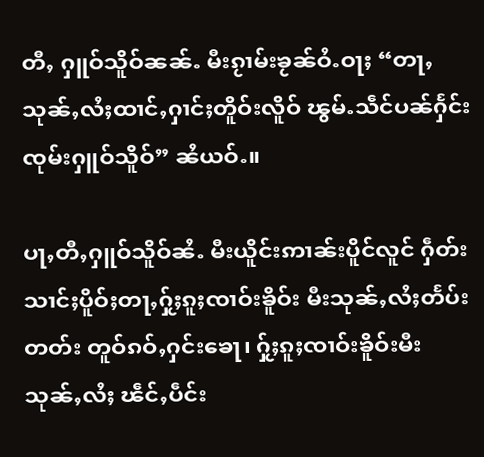တီႇ ႁူဝ်သိူဝ်ၼၼ်ႉ မီးၵႂၢမ်းၶႂၼ်ဝႆႉဝႃႈ “တႃႇသုၼ်ႇလႆႈထၢင်ႇႁၢင်ႈတိူဝ်းလိူဝ် ၽွမ်ႉသဵင်ပၼ်ႁႅင်းၸုမ်းႁူဝ်သိူဝ်” ၼႆယဝ်ႉ။

ပႃႇတီႇႁူဝ်သိူဝ်ၼႆႉ မီးယိူင်းဢၢၼ်းပိူင်လူင် ႁဵတ်းသၢင်ႈပိူဝ်ႈတႃႇႁႂ်ႈၵူႈၸၢဝ်းၶိူဝ်း မီးသုၼ်ႇလႆႈတႅပ်းတတ်း တူဝ်ၵဝ်ႇႁင်းၶေႃ၊ ႁႂ်ႈၵူႈၸၢဝ်းၶိူဝ်းမီးသုၼ်ႇလႆႈ ၽဵင်ႇပဵင်း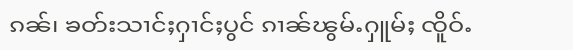ၵၼ်၊ ၶတ်းသၢင်ႈႁၢင်ႈပွင် ၵၢၼ်ၽွမ်ႉႁူမ်ႈ ၸိူဝ်ႉ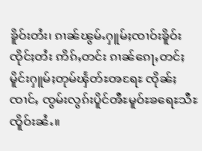ၶိူဝ်းတႆး၊ ၵၢၼ်ၽွမ်ႉႁူမ်ႈၸၢဝ်းၶိူဝ်းၸိုင်ႈတႆး ဢိၵ်ႇတင်း ၵၢၼ်ၵေႃႇတင်ႈ မိူင်းႁူမ်ႈတုမ်ၾႅတ်ႊၻရႄႊ ၸိုၼ်ႈၸၢင်ႇ ၸွမ်းလွၵ်းပိူင်ၻီႊမူဝ်ႊၶရေႊသီႊ ၸိူဝ်းၼႆႉ။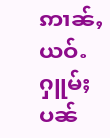ဢၢၼ်ႇယဝ်ႉႁူမ်ႈပၼ်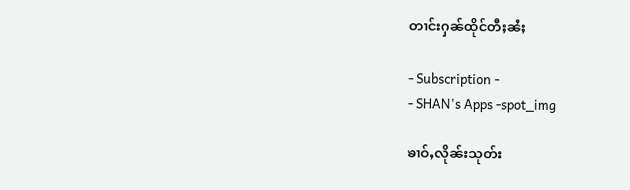တၢင်းႁၼ်ထိုင်တီႈၼႆႈ

- Subscription -
- SHAN's Apps -spot_img

ၶၢဝ်ႇလိုၼ်းသုတ်း